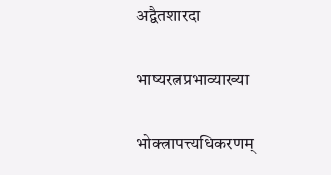अद्वैतशारदा

भाष्यरत्नप्रभाव्याख्या

भोक्त्रापत्त्यधिकरणम्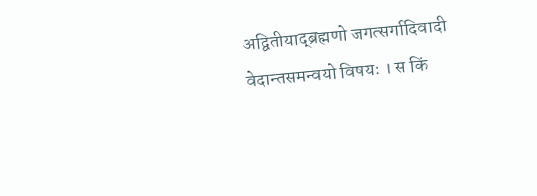अद्वितीयाद्ब्रह्मणो जगत्सर्गादिवादी वेदान्तसमन्वयो विषयः । स किं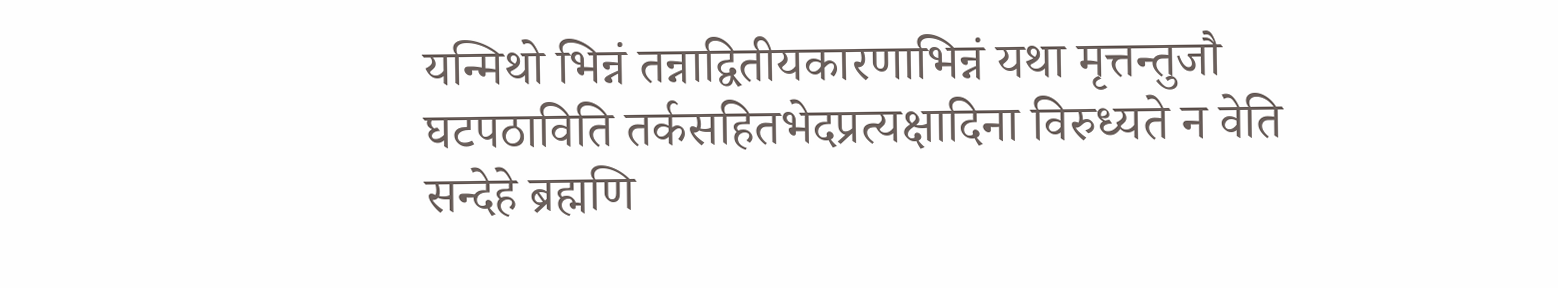यन्मिथो भिन्नं तन्नाद्वितीयकारणाभिन्नं यथा मृत्तन्तुजौ घटपठाविति तर्कसहितभेदप्रत्यक्षादिना विरुध्यते न वेति सन्देहे ब्रह्मणि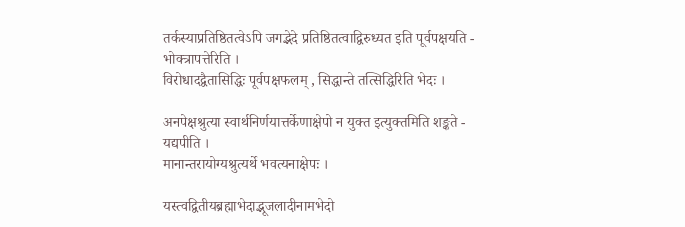तर्कस्याप्रतिष्ठितत्वेऽपि जगद्भेदे प्रतिष्ठितत्वाद्विरुध्यत इति पूर्वपक्षयति -
भोक्त्रापत्तेरिति ।
विरोधादद्वैतासिद्धिः पूर्वपक्षफलम् , सिद्धान्ते तत्सिद्धिरिति भेदः ।

अनपेक्षश्रुत्या स्वार्थनिर्णयात्तर्केणाक्षेपो न युक्त इत्युक्तमिति शङ्कते -
यद्यपीति ।
मानान्तरायोग्यश्रुत्यर्थे भवत्यनाक्षेपः ।

यस्त्वद्वितीयब्रह्माभेदाद्भूजलादीनामभेदो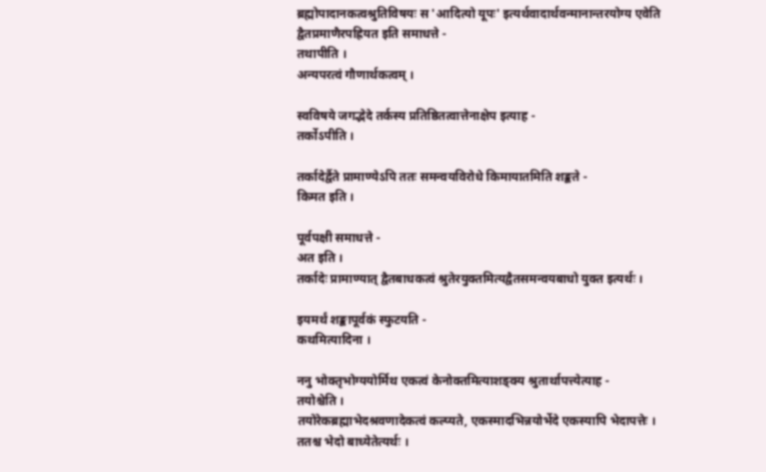ब्रह्मोपादानकत्वश्रुतिविषयः स 'आदित्यो यूपः' इत्यर्थवादार्थवन्मानान्तरयोग्य एवेति द्वैतप्रमाणैरपह्रियत इति समाधत्ते -
तथापीति ।
अन्यपरत्वं गौणार्थकत्वम् ।

स्वविषये जगद्भेदे तर्कस्य प्रतिष्ठितत्वात्तेनाक्षेप इत्याह -
तर्कोऽपीति ।

तर्कादेर्द्वैते प्रामाण्येऽपि ततः समन्वयविरोधे किमायातमिति शङ्कते -
किमत इति ।

पूर्वपक्षी समाधत्ते -
अत इति ।
तर्कादेः प्रामाण्यात् द्वैतबाधकत्वं श्रुतेरयुक्तमित्यद्वैतसमन्वयबाधो युक्त इत्यर्थः ।

इयमर्थं शङ्कापूर्वकं स्फुटयति -
कथमित्यादिना ।

ननु भोक्तृभोग्ययोर्मिथ एकत्वं केनोक्तमित्याशङ्क्य श्रुतार्थापत्त्येत्याह -
तयोश्चेति ।
तयोरेकब्रह्माभेदश्रवणादेकत्वं कल्प्यते, एकस्मादभिन्नयोर्भेदे एकस्यापि भेदापत्तेः । ततश्च भेदो बाध्येतेत्यर्थः ।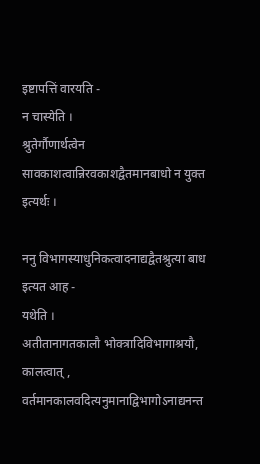इष्टापत्तिं वारयति -
न चास्येति ।
श्रुतेर्गौणार्थत्वेन सावकाशत्वान्निरवकाशद्वैतमानबाधो न युक्त इत्यर्थः ।

ननु विभागस्याधुनिकत्वादनाद्यद्वैतश्रुत्या बाध इत्यत आह -
यथेति ।
अतीतानागतकालौ भोक्त्रादिविभागाश्रयौ, कालत्वात् , वर्तमानकालवदित्यनुमानाद्विभागोऽनाद्यनन्त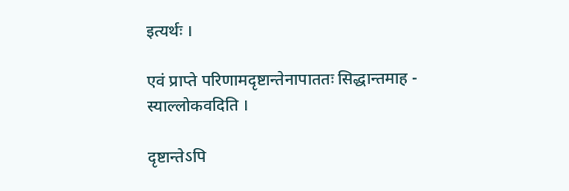इत्यर्थः ।

एवं प्राप्ते परिणामदृष्टान्तेनापाततः सिद्धान्तमाह -
स्याल्लोकवदिति ।

दृष्टान्तेऽपि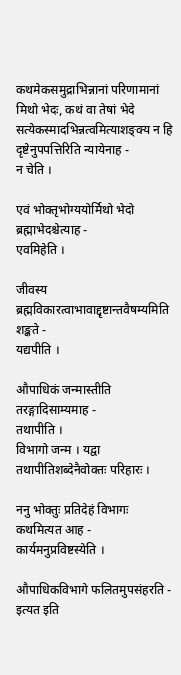कथमेकसमुद्राभिन्नानां परिणामानां मिथो भेदः, कथं वा तेषां भेदे सत्येकस्मादभिन्नत्वमित्याशङ्क्य न हि दृष्टेनुपपत्तिरिति न्यायेनाह -
न चेति ।

एवं भोक्तृभोग्ययोर्मिथो भेदो ब्रह्माभेदश्चेत्याह -
एवमिहेति ।

जीवस्य ब्रह्मविकारत्वाभावाद्दृष्टान्तवैषम्यमिति शङ्कते -
यद्यपीति ।

औपाधिकं जन्मास्तीति तरङ्गादिसाम्यमाह -
तथापीति ।
विभागो जन्म । यद्वा तथापीतिशब्देनैवोक्तः परिहारः ।

ननु भोक्तुः प्रतिदेहं विभागः कथमित्यत आह -
कार्यमनुप्रविष्टस्येति ।

औपाधिकविभागे फलितमुपसंहरति -
इत्यत इति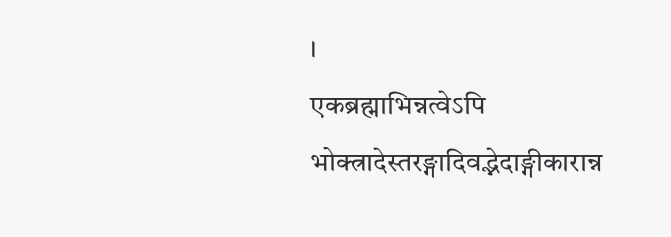।
एकब्रह्माभिन्नत्वेऽपि भोक्त्रादेस्तरङ्गादिवद्भेदाङ्गीकारान्न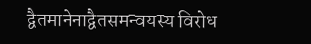द्वैतमानेनाद्वैतसमन्वयस्य विरोध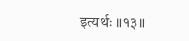इत्यर्थः ॥१३॥